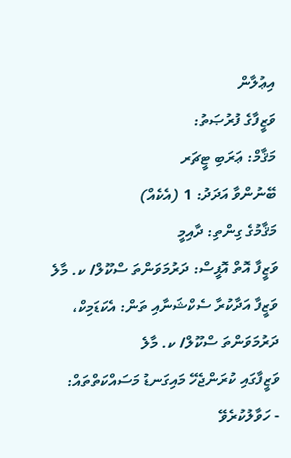އިޢުލާން
ވަޒީފާގެ ފުރުޞަތު:
މަޤާމް: ޢަރަބި ޓީޗަރ
ބޭނުންވާ އަދަދު: 1 (އެކެއް)
މަޤާމުގެ ގިންތި: ދާއިމީ
ވަޒީފާ އޮތް އޮފީސް: ދަރުމަވަންތަ ސްކޫލް/ ކ. މާލެ
ވަޒީފާ އަދާކުރާ ސެކްޝަނާއި ތަން: އެކަޑަމިކް، ދަރުމަވަންތަ ސްކޫލް/ ކ. މާލެ
ވަޒީފާގައި ކުރަންޖެހޭ މައިގަނޑު މަސައްކަތްތައް:
- ހަވާލުކުރެވޭ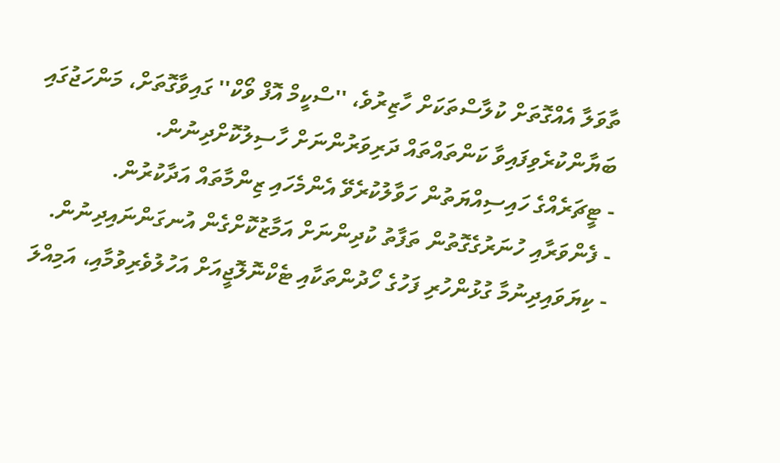ތާވަލާ އެއްގޮތަށް ކުލާސްތަކަށް ހާޒިރުވެ، ''ސްކީމް އޮފް ވޯކް'' ގައިވާގޮތަށް، މަންހަޖުގައި ބަޔާންކުރެވިފައިވާ ކަންތައްތައް ދަރިވަރުންނަށް ހާސިލުކޮށްދިނުން.
- ޓީޗަރެއްގެ ހައިސިއްޔަތުން ހަވާލުކުރެވޭ އެންމެހައި ޒިންމާތައް އަދާކުރުން.
- ފެންވަރާއި ހުނަރުގެގޮތުން ތަފާތު ކުދިންނަށް އަމާޒުކޮށްގެން އުނގަންނައިދިނުން.
- ކިޔަވައިދިނުމާ ގުޅުންހުރި ފަހުގެ ހޯދުންތަކާއި ޓެކްނޮލޮޖީއަށް އަހުލުވެރިވުމާއި، އަމިއްލަ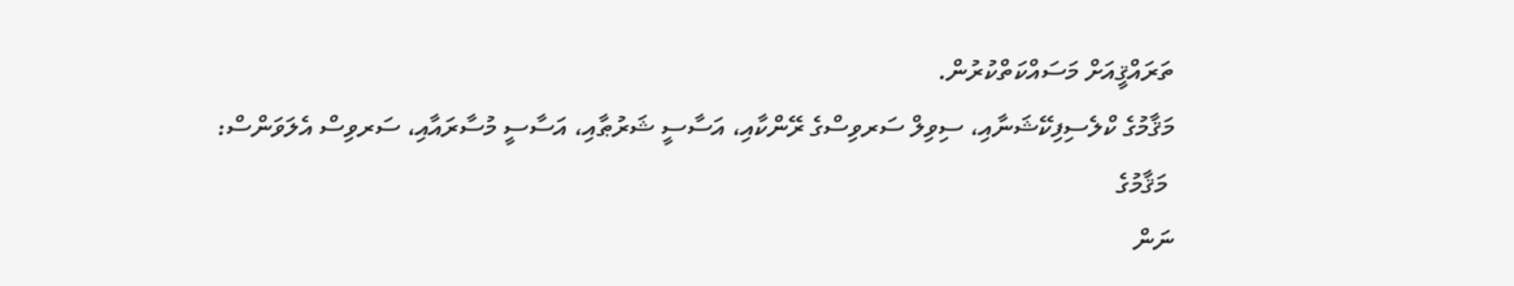ތަރައްޤީއަށް މަސައްކަތްކުރުން.
މަޤާމުގެ ކްލެސިފިކޭޝަނާއި، ސިވިލް ސަރވިސްގެ ރޭންކާއި، އަސާސީ ޝަރުޠާއި، އަސާސީ މުސާރައާއި، ސަރވިސް އެލަވަންސް:
 މަޤާމުގެ
ނަން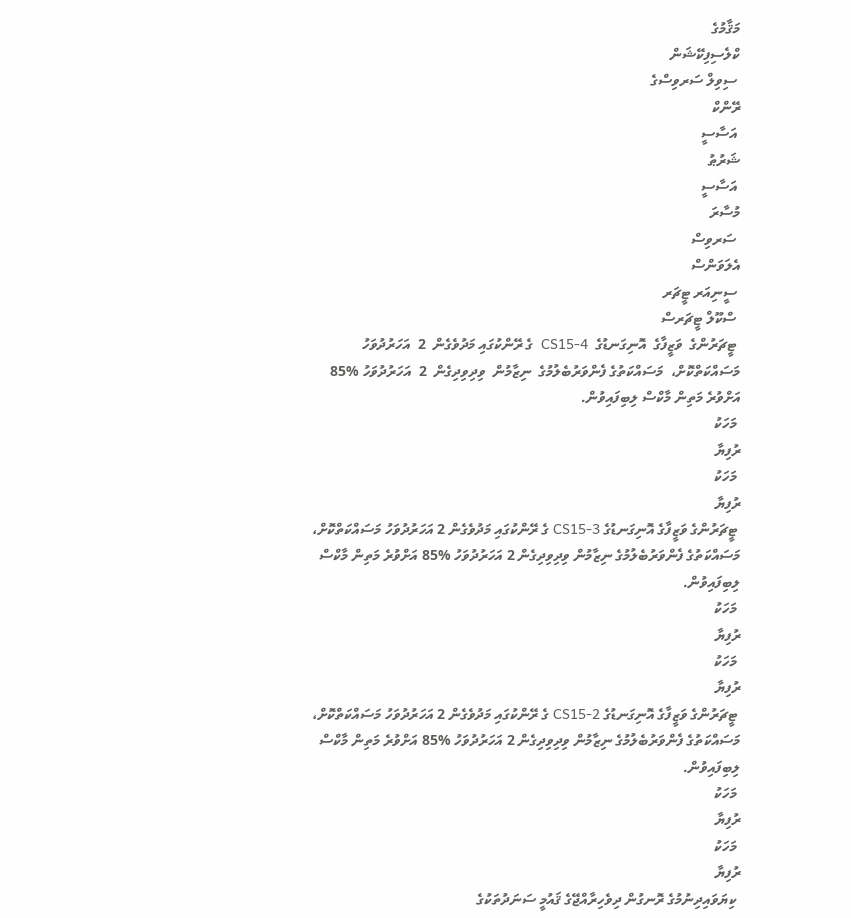މަޤާމުގެ
ކްލެސިފިކޭޝަން
 ސިވިލް ސަރވިސްގެ
ރޭންކް
 އަސާސީ
ޝަރުޠު
 އަސާސީ
މުސާރަ
 ސަރވިސް
އެލަވަންސް
 ސީނިއަރ ޓީޗަރ
 ސްކޫލް ޓީޗަރސް
 ޓީޗަރުންގެ  ވަޒީފާގެ  އޮނިގަނޑުގެ  CS15-4  ގެ ރޭންކުގައި މަދުވެގެން  2  އަހަރުދުވަހު  މަސައްކަތްކޮށް،  މަސައްކަތުގެ ފެންވަރުބެލުމުގެ  ނިޒާމުން  ވިދިވިދިގެން  2  އަހަރުދުވަހު %85 އަށްވުރެ މަތިން މާކްސް ލިބިފައިވުން.
 މަހަކު
ރުފިޔާ
 މަހަކު
ރުފިޔާ
 ޓީޗަރުންގެ ވަޒީފާގެ އޮނިގަނޑުގެ CS15-3 ގެ ރޭންކުގައި މަދުވެގެން 2 އަހަރުދުވަހު މަސައްކަތްކޮށް، މަސައްކަތުގެ ފެންވަރުބެލުމުގެ ނިޒާމުން ވިދިވިދިގެން 2 އަހަރުދުވަހު %85 އަށްވުރެ މަތިން މާކްސް ލިބިފައިވުން.
 މަހަކު
ރުފިޔާ
 މަހަކު
ރުފިޔާ
 ޓީޗަރުންގެ ވަޒީފާގެ އޮނިގަނޑުގެ CS15-2 ގެ ރޭންކުގައި މަދުވެގެން 2 އަހަރުދުވަހު މަސައްކަތްކޮށް، މަސައްކަތުގެ ފެންވަރުބެލުމުގެ ނިޒާމުން ވިދިވިދިގެން 2 އަހަރުދުވަހު %85 އަށްވުރެ މަތިން މާކްސް ލިބިފައިވުން.
 މަހަކު
ރުފިޔާ
 މަހަކު
ރުފިޔާ
 ކިޔަވައިދިނުމުގެ ރޮނގުން ދިވެހިރާއްޖޭގެ ޤައުމީ ސަނަދުތަކުގެ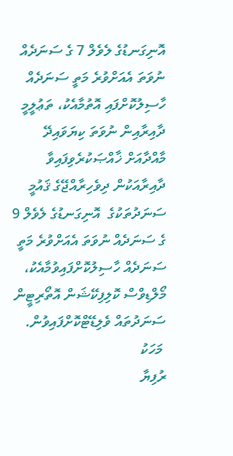އޮނިގަނޑުގެ ލެވެލް 7 ގެ ސަނަދެއް ނުވަތަ އެއަށްވުރެ މަތީ ސަނަދެއް ހާސިލުކޮށްފައި އޮތުމާއެކު، ތަޢުލީމީ ދާއިރާއިން ނުވަތަ ކިޔަވައިދޭ މާއްދާއަށް ޚާއްޞަކުރެވިފައިވާ ދާއިރާއަކުން ދިވެހިރާއްޖޭގެ ޤައުމީ ސަނަދުތަކުގެ  އޮނިގަނޑުގެ ލެވެލް 9 ގެ ސަނަދެއް ނުވަތަ އެއަށްވުރެ މަތީ ސަނަދެއް ހާސިލުކޮށްފައިވުމާއެކު،  މޯލްޑިވްސް ކޮލިފިކޭޝަން އޮތޯރިޓީން ސަނަދުތައް ވެލިޑޭޓްކޮށްފައިވުން.
 މަހަކު
ރުފިޔާ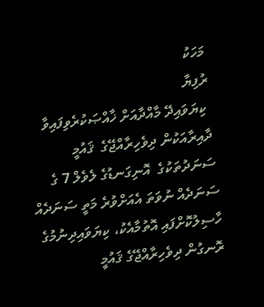މަހަކު
ރުފިޔާ
 ކިޔަވައިދޭ މާއްދާއަށް ޚާއްޞަކުރެވިފައިވާ ދާއިރާއަކުން ދިވެހިރާއްޖޭގެ  ޤައުމީ  ސަނަދުތަކުގެ  އޮނިގަނޑުގެ ލެވެލް 7 ގެ ސަނަދެއް ނުވަތަ އެއަށްވުރެ މަތީ ސަނަދެއް  ހާސިލުކޮށްފައި އޮތުމާއެކު، ކިޔަވައިދިނުމުގެ ރޮނގުން ދިވެހިރާއްޖޭގެ ޤައުމީ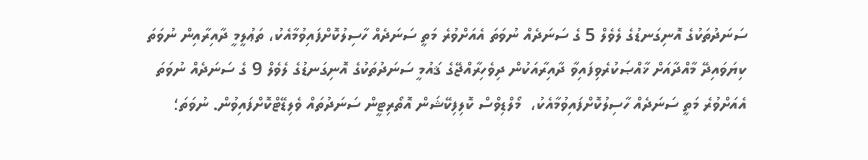ސަނަދުތަކުގެ އޮނިގަނޑުގެ ލެވެލް 5 ގެ ސަނަދެއް ނުވަތަ އެއަށްވުރެ މަތީ ސަނަދެއް ހާސިލުކޮށްފައިވުމާއެކު، ތަޢުލީމީ ދާއިރާއިން ނުވަތަ ކިޔަވައިދޭ މާއްދާއަށް ޚާއްޞަކުރެވިފައިވާ ދާއިރާއަކުން ދިވެހިރާއްޖޭގެ ޤައުމީ ސަނަދުތަކުގެ އޮނިގަނޑުގެ ލެވެލް 9 ގެ ސަނަދެއް ނުވަތަ އެއަށްވުރެ މަތީ ސަނަދެއް ހާސިލުކޮށްފައިވުމާއެކު،  މޯލްޑިވްސް ކޮލިފިކޭޝަން އޮތޯރިޓީން ސަނަދުތައް ވެލިޑޭޓްކޮށްފައިވުން. ނުވަތަ؛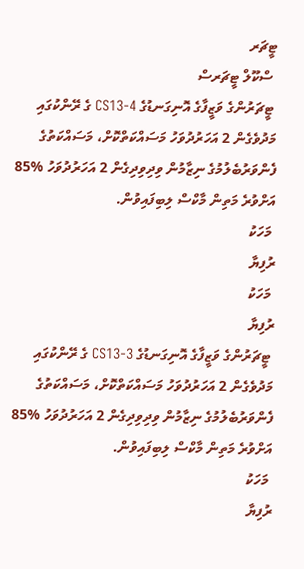ޓީޗަރ
 ސްކޫލް ޓީޗަރސް
 ޓީޗަރުންގެ ވަޒީފާގެ އޮނިގަނޑުގެ 4-CS13 ގެ ރޭންކުގައި މަދުވެގެން 2 އަހަރުދުވަހު މަސައްކަތްކޮށް، މަސައްކަތުގެ ފެންވަރުބެލުމުގެ ނިޒާމުން ވިދިވިދިގެން 2 އަހަރުދުވަހު %85 އަށްވުރެ މަތިން މާކްސް ލިބިފައިވުން.
 މަހަކު
ރުފިޔާ
 މަހަކު
ރުފިޔާ
 ޓީޗަރުންގެ ވަޒީފާގެ އޮނިގަނޑުގެ 3-CS13 ގެ ރޭންކުގައި މަދުވެގެން 2 އަހަރުދުވަހު މަސައްކަތްކޮށް، މަސައްކަތުގެ ފެންވަރުބެލުމުގެ ނިޒާމުން ވިދިވިދިގެން 2 އަހަރުދުވަހު %85 އަށްވުރެ މަތިން މާކްސް ލިބިފައިވުން.
 މަހަކު
ރުފިޔާ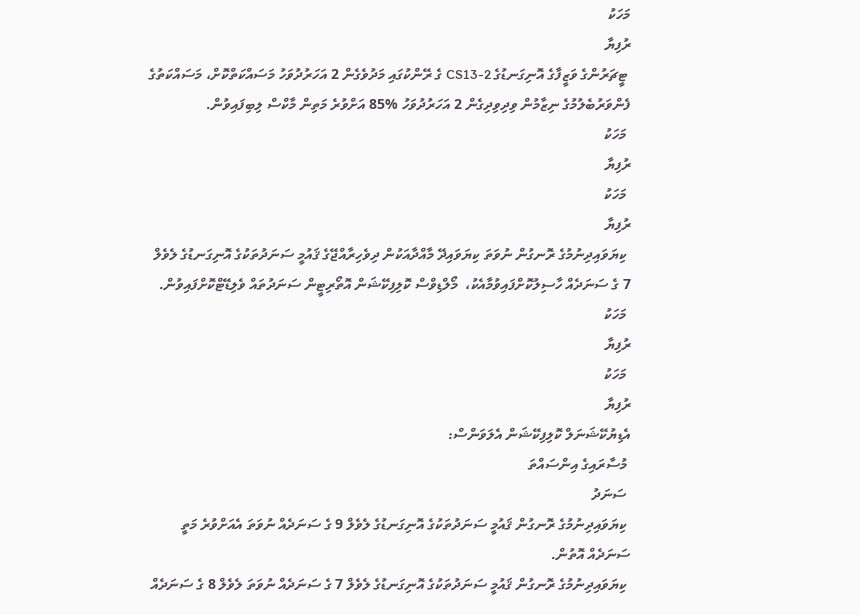މަހަކު
ރުފިޔާ
 ޓީޗަރުންގެ ވަޒީފާގެ އޮނިގަނޑުގެ 2-CS13 ގެ ރޭންކުގައި މަދުވެގެން 2 އަހަރުދުވަހު މަސައްކަތްކޮށް، މަސައްކަތުގެ ފެންވަރުބެލުމުގެ ނިޒާމުން ވިދިވިދިގެން 2 އަހަރުދުވަހު %85 އަށްވުރެ މަތިން މާކްސް ލިބިފައިވުން.
 މަހަކު
ރުފިޔާ
 މަހަކު
ރުފިޔާ
 ކިޔަވައިދިނުމުގެ ރޮނގުން ނުވަތަ ކިޔަވައިދޭ މާއްދާއަކުން ދިވެހިރާއްޖޭގެ ޤައުމީ ސަނަދުތަކުގެ އޮނިގަނޑުގެ ލެވެލް 7 ގެ ސަނަދެއް ހާސިލުކޮށްފައިވުމާއެކު،  މޯލްޑިވްސް ކޮލިފިކޭޝަން އޮތޯރިޓީން ސަނަދުތައް ވެލިޑޭޓްކޮށްފައިވުން.
 މަހަކު
ރުފިޔާ
 މަހަކު
ރުފިޔާ
އެޑިޔުކޭޝަނަލް ކޮލިފިކޭޝަން އެލަވަންސް:
 މުސާރައިގެ އިންސައްތަ
 ސަނަދު
 ކިޔަވައިދިނުމުގެ ރޮނގުން ޤައުމީ ސަނަދުތަކުގެ އޮނިގަނޑުގެ ލެވެލް 9 ގެ ސަނަދެއް ނުވަތަ އެއަށްވުރެ މަތީ ސަނަދެއް އޮތުން.
 ކިޔަވައިދިނުމުގެ ރޮނގުން ޤައުމީ ސަނަދުތަކުގެ އޮނިގަނޑުގެ ލެވެލް 7 ގެ ސަނަދެއް ނުވަތަ ލެވެލް 8 ގެ ސަނަދެއް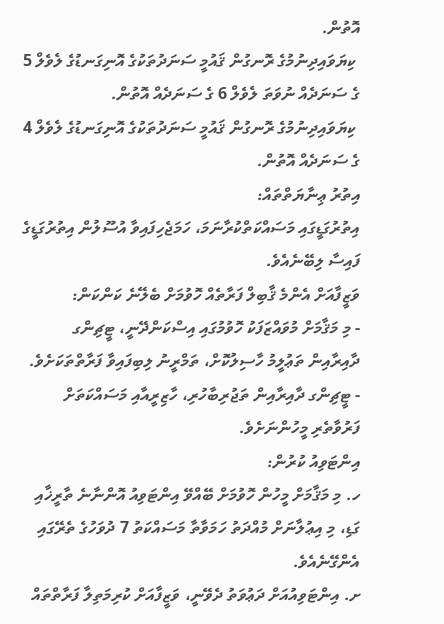އޮތުން.
 ކިޔަވައިދިނުމުގެ ރޮނގުން ޤައުމީ ސަނަދުތަކުގެ އޮނިގަނޑުގެ ލެވެލް 5 ގެ ސަނަދެއް ނުވަތަ ލެވެލް 6 ގެ ސަނަދެއް އޮތުން.
 ކިޔަވައިދިނުމުގެ ރޮނގުން ޤައުމީ ސަނަދުތަކުގެ އޮނިގަނޑުގެ ލެވެލް 4 ގެ ސަނަދެއް އޮތުން.
އިތުރު ޢިނާޔަތްތައް:
އިތުރުގަޑީގައި މަސައްކަތްކުރާނަމަ، ހަމަޖެހިފައިވާ އުސޫލުން އިތުރުގަޑީގެ ފައިސާ ލިބޭނެއެވެ.
ވަޒީފާއަށް އެންމެ ޤާބިލް ފަރާތެއް ހޮވުމަށް ބެލޭނެ ކަންކަން:
- މި މަޤާމަށް މުވައްޒަފަކު ހޮވުމުގައި އިސްކަންދޭނީ، ޓީޗިންގ ދާއިރާއިން ތަޢުލީމު ހާސިލުކޮށް، ތަމްރީނު ލިބިފައިވާ ފަރާތްތަކަށެވެ.
- ޓީޗިންގ ދާއިރާއިން ތަޖުރިބާހުރި، ހާޒިރީއާއި މަސައްކަތަށް ފަރުވާތެރި މީހުންނަށެވެ.
އިންޓަވިއު ކުރުން:
ހ. މި މަޤާމަށް މީހުން ހޮވުމަށް ބޭއްވޭ އިންޓަވިއު އޮންނާނެ ތާރީޚާއި ގަޑި، މި އިޢުލާނަށް މުއްދަތު ހަމަވާތާ މަސައްކަތު 7 ދުވަހުގެ ތެރޭގައި އެންގޭނެއެވެ.
ށ. އިންޓަވިއުއަށް ދަޢުވަތު ދެވޭނީ، ވަޒީފާއަށް ކުރިމަތިލާ ފަރާތްތައް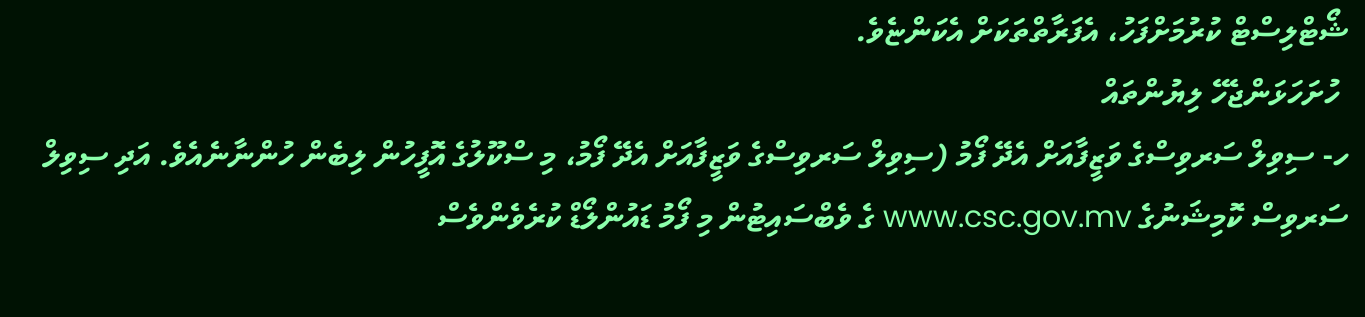ޝޯޓްލިސްޓް ކުރުމަށްފަހު، އެފަރާތްތަކަށް އެކަންޏެވެ.
 ހުށަހަޅަންޖެހޭ ލިޔުންތައް
ހ- ސިވިލް ސަރވިސްގެ ވަޒީފާއަށް އެދޭ ފޯމު (ސިވިލް ސަރވިސްގެ ވަޒީފާއަށް އެދޭ ފޯމު، މި ސްކޫލުގެ އޮފީހުން ލިބެން ހުންނާނެއެވެ. އަދި ސިވިލް ސަރވިސް ކޮމިޝަނުގެ www.csc.gov.mv ގެ ވެބްސައިޓުން މި ފޯމު ޑައުންލޯޑް ކުރެވެންވެސް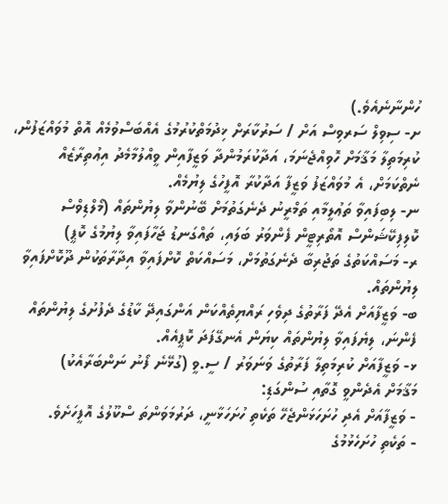ހުންނާނެއެވެ.)
ށ- ސިވިލް ސަރވިސް އަށް / ސަރުކާރަށް ޚިދުމަތްކުރުމުގެ އެއްބަސްވުމެއް އޮތް މުވައްޒަފުން، ކުރިމަތިލާ މަޤާމަށް ހޮވިއްޖެނަމަ، އަދާކުރަމުންދާ ވަޒީފާއިން ވީއްލުމާމެދު އިޢުތިރާޒެއް ނެތްކަމަށް، އެ މުވައްޒަފު ވަޒީފާ އަދާކުރާ އޮފީހުގެ ލިޔުމެއް.
ނ- ލިބިފައިވާ ތަޢުލީމާއި ތަމްރީނު ދެނެގަތުމަށް ބޭނުންވާ ލިޔުންތައް (މޯލްޑިވްސް ކޮލިފިކޭޝަންސް އޮތޯރިޓީން ފެންވަރު ބަލައި، ތައްގަނޑު ޖަހާފައިވާ ލިޔުމުގެ ކޮޕީ)
ރ- މަސައްކަތުގެ ތަޖުރިބާ ދެނެގަތުމަށް، މަސައްކަތް ކޮށްފައިވާ އިދާރާތަކުން ދޫކޮށްފައިވާ ލިޔުންތައް.
ބ- ވަޒީފާއަށް އެދޭ ފަރާތުގެ ދިވެހި ރައްޔިތެއްކަން އަންގައިދޭ ކާޑުގެ ދެފުށުގެ ލިޔުންތައް ފެންނަ، ލިޔެފައިވާ ލިޔުންތައް ކިޔަން އެނގޭފަދަ ކޮޕީއެއް.
ޅ- ވަޒީފާއަށް ކުރިމަތިލާ ފަރާތުގެ ވަނަވަރު / ސީ.ވީ (ގުޅޭނެ ފޯނު ނަންބަރާއެކު)
މަޤާމަށް އެދެންވީ ގޮތާއި ސުންގަޑި:
- ވަޒީފާއަށް އެދި ހުށަހަޅަންޖެހޭ ތަކެތި ހުށަހަޅާނީ، ދަރުމަވަންތަ ސްކޫލުގެ އޮފީހަށެވެ.
- ތަކެތި ހުށަހެޅުމުގެ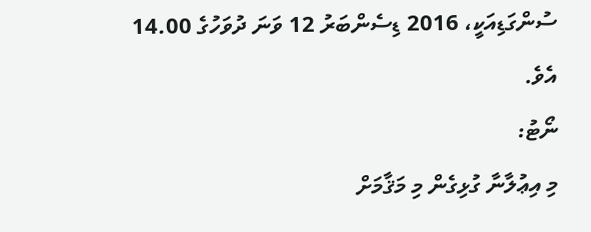ސުންގަޑިއަކީ، 2016 ޑިސެންބަރު 12 ވަނަ ދުވަހުގެ 14.00 އެވެ.
ނޯޓު:
މި އިޢުލާނާ ގުޅިގެން މި މަޤާމަށް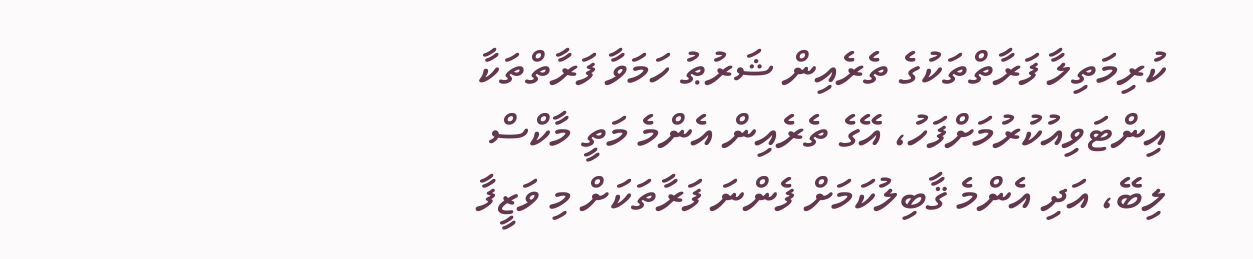ކުރިމަތިލާ ފަރާތްތަކުގެ ތެރެއިން ޝަރުޠު ހަމަވާ ފަރާތްތަކާ އިންޓަވިއުކުރުމަށްފަހު، އޭގެ ތެރެއިން އެންމެ މަތީ މާކްސް ލިބޭ، އަދި އެންމެ ޤާބިލުކަމަށް ފެންނަ ފަރާތަކަށް މި ވަޒީފާ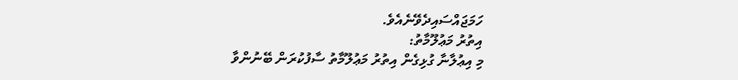ހަމަޖައްސައިދެވޭނެއެވެ.
އިތުރު މަޢުލޫމާތު:
މި އިޢުލާނާ ގުޅިގެން އިތުރު މަޢުލޫމާތު ސާފުކުރަން ބޭނުންވާ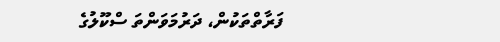ފަރާތްތަކުން، ދަރުމަވަންތަ ސްކޫލުގެ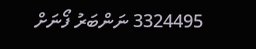3324495 ނަންބަރު ފޯނަށް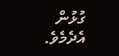ގުޅުން އެދެމެވެ.